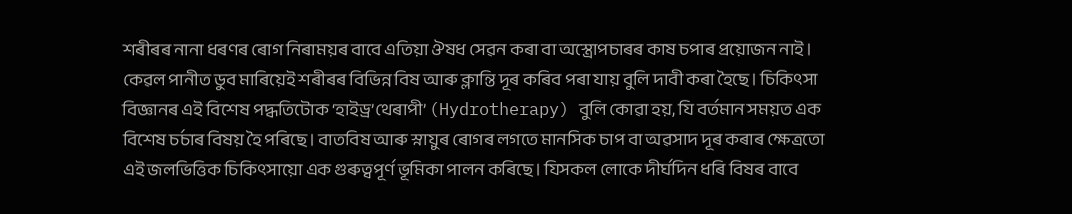শৰীৰৰ নানা ধৰণৰ ৰোগ নিৰাময়ৰ বাবে এতিয়া ঔষধ সেৱন কৰা বা অস্ত্ৰোপচাৰৰ কাষ চপাৰ প্ৰয়োজন নাই। কেৱল পানীত ডুব মাৰিয়েই শৰীৰৰ বিভিন্ন বিষ আৰু ক্লান্তি দূৰ কৰিব পৰা যায় বুলি দাবী কৰা হৈছে। চিকিৎসা বিজ্ঞানৰ এই বিশেষ পদ্ধতিটোক ‘হাইড্ৰ’থেৰাপী’ (Hydrotherapy) বুলি কোৱা হয়, যি বৰ্তমান সময়ত এক বিশেষ চৰ্চাৰ বিষয় হৈ পৰিছে। বাতবিষ আৰু স্নায়ুৰ ৰোগৰ লগতে মানসিক চাপ বা অৱসাদ দূৰ কৰাৰ ক্ষেত্ৰতো এই জলভিত্তিক চিকিৎসায়ো এক গুৰুত্বপূৰ্ণ ভূমিকা পালন কৰিছে। যিসকল লোকে দীৰ্ঘদিন ধৰি বিষৰ বাবে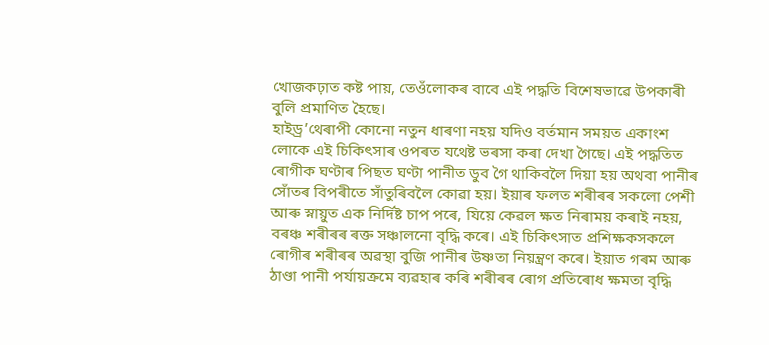খোজকঢ়াত কষ্ট পায়, তেওঁলোকৰ বাবে এই পদ্ধতি বিশেষভাৱে উপকাৰী বুলি প্ৰমাণিত হৈছে।
হাইড্ৰ’থেৰাপী কোনো নতুন ধাৰণা নহয় যদিও বৰ্তমান সময়ত একাংশ লোকে এই চিকিৎসাৰ ওপৰত যথেষ্ট ভৰসা কৰা দেখা গৈছে। এই পদ্ধতিত ৰোগীক ঘণ্টাৰ পিছত ঘণ্টা পানীত ডুব গৈ থাকিবলৈ দিয়া হয় অথবা পানীৰ সোঁতৰ বিপৰীতে সাঁতুৰিবলৈ কোৱা হয়। ইয়াৰ ফলত শৰীৰৰ সকলো পেশী আৰু স্নায়ুত এক নিৰ্দিষ্ট চাপ পৰে, যিয়ে কেৱল ক্ষত নিৰাময় কৰাই নহয়, বৰঞ্চ শৰীৰৰ ৰক্ত সঞ্চালনো বৃদ্ধি কৰে। এই চিকিৎসাত প্ৰশিক্ষকসকলে ৰোগীৰ শৰীৰৰ অৱস্থা বুজি পানীৰ উষ্ণতা নিয়ন্ত্ৰণ কৰে। ইয়াত গৰম আৰু ঠাণ্ডা পানী পৰ্যায়ক্ৰমে ব্যৱহাৰ কৰি শৰীৰৰ ৰোগ প্ৰতিৰোধ ক্ষমতা বৃদ্ধি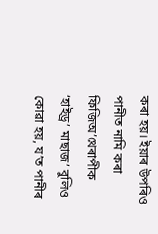কৰা হয়। ইয়াৰ উপৰিও পানীত নামি কৰা ফিজিঅ’থেৰাপীক ‘হাইড্ৰ’ মাছাজ’ বুলিও কোৱা হয়, য’ত পানীৰ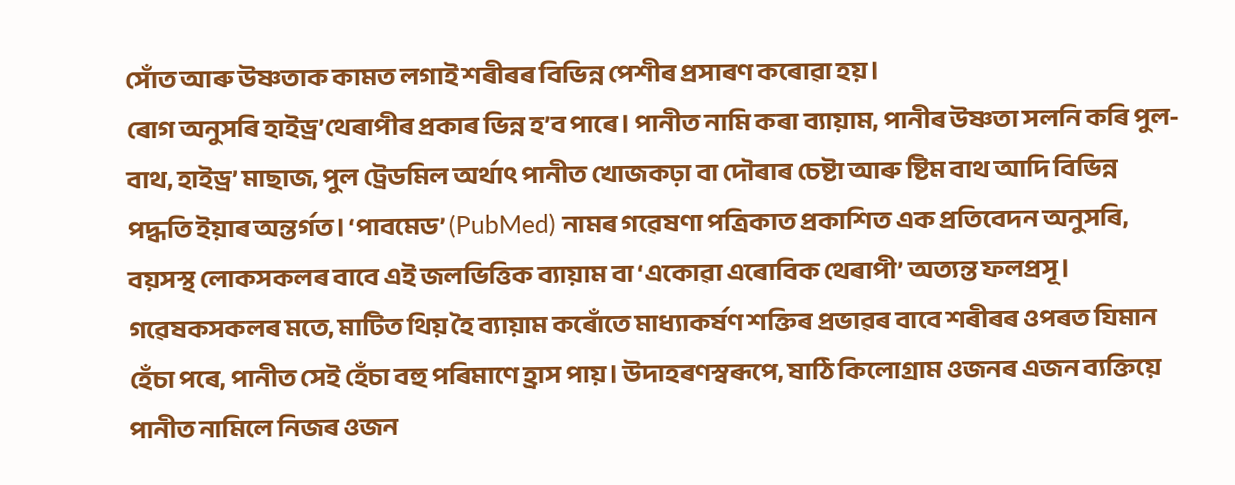সোঁত আৰু উষ্ণতাক কামত লগাই শৰীৰৰ বিভিন্ন পেশীৰ প্ৰসাৰণ কৰোৱা হয়।
ৰোগ অনুসৰি হাইড্ৰ’থেৰাপীৰ প্ৰকাৰ ভিন্ন হ’ব পাৰে। পানীত নামি কৰা ব্যায়াম, পানীৰ উষ্ণতা সলনি কৰি পুল-বাথ, হাইড্ৰ’ মাছাজ, পুল ট্ৰেডমিল অৰ্থাৎ পানীত খোজকঢ়া বা দৌৰাৰ চেষ্টা আৰু ষ্টিম বাথ আদি বিভিন্ন পদ্ধতি ইয়াৰ অন্তৰ্গত। ‘পাবমেড’ (PubMed) নামৰ গৱেষণা পত্ৰিকাত প্ৰকাশিত এক প্ৰতিবেদন অনুসৰি, বয়সস্থ লোকসকলৰ বাবে এই জলভিত্তিক ব্যায়াম বা ‘একোৱা এৰোবিক থেৰাপী’ অত্যন্ত ফলপ্ৰসূ। গৱেষকসকলৰ মতে, মাটিত থিয় হৈ ব্যায়াম কৰোঁতে মাধ্যাকৰ্ষণ শক্তিৰ প্ৰভাৱৰ বাবে শৰীৰৰ ওপৰত যিমান হেঁচা পৰে, পানীত সেই হেঁচা বহু পৰিমাণে হ্ৰাস পায়। উদাহৰণস্বৰূপে, ষাঠি কিলোগ্ৰাম ওজনৰ এজন ব্যক্তিয়ে পানীত নামিলে নিজৰ ওজন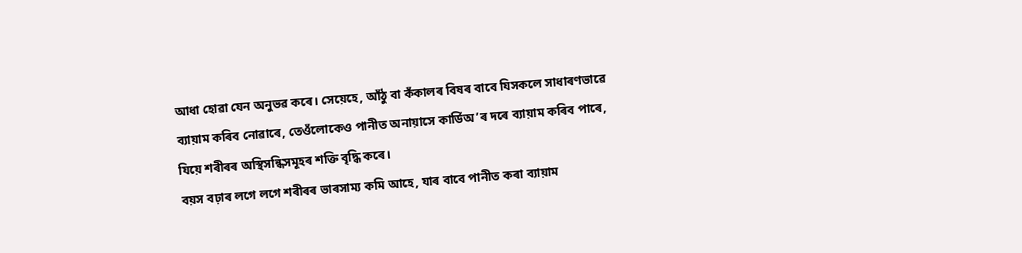আধা হোৱা যেন অনুভৱ কৰে। সেয়েহে, আঁঠু বা কঁকালৰ বিষৰ বাবে যিসকলে সাধাৰণভাৱে ব্যায়াম কৰিব নোৱাৰে, তেওঁলোকেও পানীত অনায়াসে কাৰ্ডিঅ’ৰ দৰে ব্যায়াম কৰিব পাৰে, যিয়ে শৰীৰৰ অস্থিসন্ধিসমূহৰ শক্তি বৃদ্ধি কৰে।
বয়স বঢ়াৰ লগে লগে শৰীৰৰ ভাৰসাম্য কমি আহে, যাৰ বাবে পানীত কৰা ব্যায়াম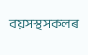বয়সস্থসকলৰ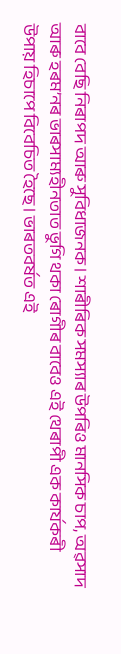বাবে বেছি নিৰাপদ আৰু সুবিধাজনক। শাৰীৰিক সমস্যাৰ উপৰিও মানসিক চাপ, অৱসাদ আৰু হৰম’নৰ ভাৰসাম্যহীনতাত ভুগি থকা ৰোগীৰ বাবেও এই থেৰাপী এক কাৰ্যকৰী উপায় হিচাপে বিবেচিত হৈছে। ভাৰতবৰ্ষত এই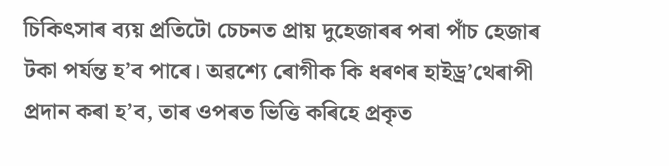চিকিৎসাৰ ব্যয় প্ৰতিটো চেচনত প্ৰায় দুহেজাৰৰ পৰা পাঁচ হেজাৰ টকা পৰ্যন্ত হ’ব পাৰে। অৱশ্যে ৰোগীক কি ধৰণৰ হাইড্ৰ’থেৰাপী প্ৰদান কৰা হ’ব, তাৰ ওপৰত ভিত্তি কৰিহে প্ৰকৃত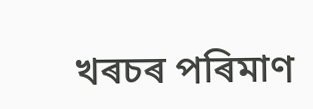খৰচৰ পৰিমাণ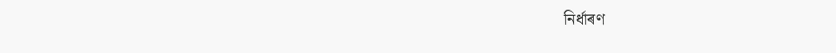নিৰ্ধাৰণ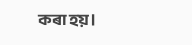কৰা হয়।